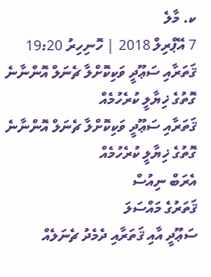ކ. މާލެ
7 އޭޕްރިލް 2018 | ހޮނިހިރު 19:20
ޤަތަރާއި ސަޢޫދީ ވަކިކޮށްލާ ޗެނަލް އޮންނާނެ ގޮތުގެ ޚިޔާލީ ކުރެހުމެއް
ޤަތަރާއި ސަޢޫދީ ވަކިކޮށްލާ ޗެނަލް އޮންނާނެ ގޮތުގެ ޚިޔާލީ ކުރެހުމެއް
އެރަބް ނިއުސް
ޤަތަރުގެ މައްސަލަ
ސަޢޫދީ އާއި ޤަތަރާއި ދެމެދު ޗެނަލެއް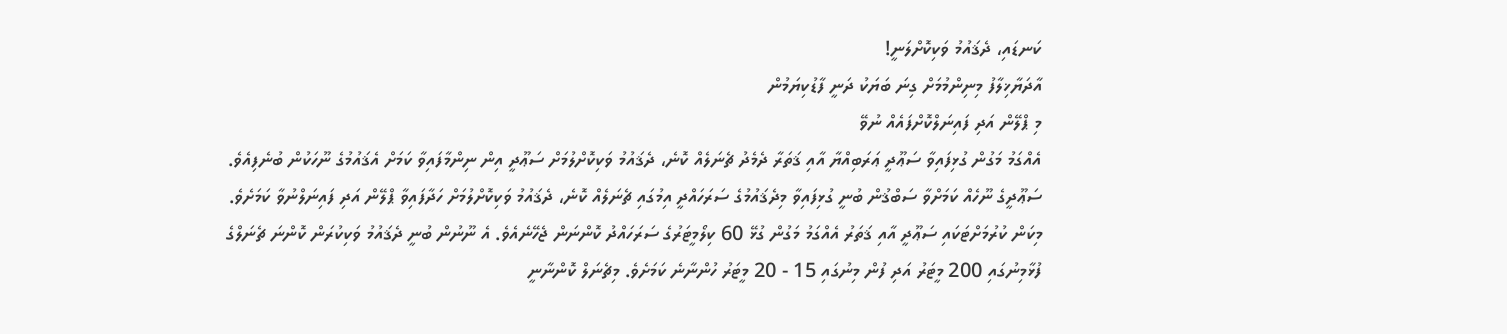ކަނޑައި، ދެޤައުމު ވަކިކޮށްލަނީ!
އާދަޔާޚިލާފު މިނިންމުމަށް ގިނަ ބަޔަކު ދަނީ ފާޑުކިޔަމުން
މި ޕްލޭން އަދި ފައިނަލްކޮށްފައެއް ނުވޭ
އެއްގަމު މަގުން ގުޅިފައިވާ ސަޢޫދީ ޢަރަބިއްޔާ އާއި ޤަތަރާ ދެމެދު ޗެނަލެއް ކޮނެ، ދެޤައުމު ވަކިކޮށްލުމަށް ސަޢޫދީ އިން ނިންމާފައިވާ ކަމަށް އެޤައުމުގެ ނޫހަކުން ބުނެފިއެވެ.
ސަޢޫދީގެ ނޫހެއް ކަމަށްވާ ސަބްޤުން ބުނީ ގުޅިފައިވާ މިދެޤައުމުގެ ސަރަހައްދީ އިމުގައި ޗެނަލެއް ކޮނެ، ދެޤައުމު ވަކިކޮށްލުމަށް ހަދާފައިވާ ޕްލޭން އަދި ފައިނަލްނުވާ ކަމަށެވެ.
މިކަން ކުރުމަށްޓަކައި ސަޢޫދީ އާއި ޤަތަރު އެއްގަމު މަގުން ގުޅޭ 60 ކިލޯމީޓަރުގެ ސަރަހައްދު ކޮންނަން ޖެހޭނެއެވެ. އެ ނޫނުން ބުނީ ދެޤައުމު ވަކިކުރަން ކޮންނަ ޗެނަލްގެ ފުޅާމިނުގައި 200 މީޓަރު އަދި ފުން މިނުގައި 15 - 20 މީޓަރު ހުންނާނެ ކަމަށެވެ. މިޗެނަލް ކޮންނާނީ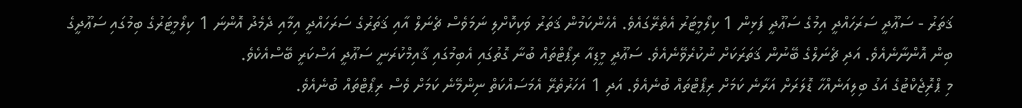ޤަތަރު - ސަޢޫދީ ސަރަހައްދީ އިމުގެ ސަޢޫދީ ފަޅިން 1 ކިލޯމީޓަރު އެތެރޭގައެވެ. އެހެންކަމުން ޤަތަރު ވަކިކޮށްލި ނަމަވެސް ޗެނަލް އާއި ޤަތަރުގެ ސަރަހައްދީ އިމާއި ދެމެދު އޮންނަ 1 ކިލޯމީޓަރުގެ ބިމުގައި ސަޢޫދީގެ ބިން އޮންނާނެއެވެ. އަދި ޗެނަލްގެ ބޭނުން ޤަތަރަކަށް ނުކުރެވޭނެއެވެ. ސަޢޫދީ މީޑިއާ ރިޕޯޓްތައް ބުނާ ގޮތުގައި އެބިމުގައި ޤާއިމްކުރަނީ ސަޢޫދީ އަސްކަރީ ބޭސްއެކެވެ.
މި ޕްރިޮޖެކްޓުގެ އަގު ބިލިއަނެއްހާ ޑޮލަރަށް އަރާނެ ކަމަށް ރިޕޯޓްތައް ބުނެއެވެ. އަދި 1 އަހަރުތެރޭ އެމަސައްކަތް ނިންމޭނެ ކަމަށް ވެސް ރިޕޯޓްތައް ބުނެއެވެ.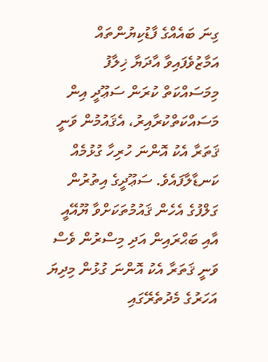ގިނަ ބައެއްގެ ފާޑުކިޔުންތައް އަމާޒުވެފައިވާ އާދަޔާ ޚިލާފު މިމަސައްކަތް ކުރަން ސަޢޫދީ އިން މަސައްކަތްކުރާއިރު، އެޤައުމުން ވަނީ ޤަތަރާ އެކު އޮންނަ ހުރިހާ ގުޅުމެއް ކަނޑާލާފައެވެ. ސަޢޫދީގެ އިތުރުން ގަލްފުގެ އެހެން ޤައުމުތަކަށްވާ ޔޫއޭއީ އާއި ބަޙްރައިން އަދި މިސްރުން ވެސް ވަނީ ޤަތަރާ އެކު އޮންނަ ގުޅުން މިދިޔަ އަހަރުގެ މެދުތެރޭގައި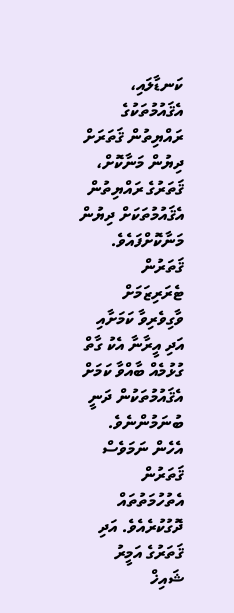ކަނޑާލައި، އެޤައުމުތަކުގެ ރައްޔިތުން ޤަތަރަށް ދިޔުން މަނާކޮށް، ޤަތަރުގެ ރައްޔިތުން އެޤައުމުތަކަށް ދިޔުން މަނާކޮށްފައެވެ.
ޤަތަރުން ޓެރަރިޒަމަށް ވާގިވެރިވާ ކަމަށާއި އަދި އީރާނާ އެކު ގާތް ގުޅުމެއް ބާއްވާ ކަމަށް އެޤައުމުތަކުން ދަނީ ބުނަމުންނެވެ. އެހެން ނަމަވެސް ޤަތަރުން އެތުހުމަތުތައް ދޮގުކުރެއެވެ. އަދި ޤަތަރުގެ އަމީރު ޝައިޚް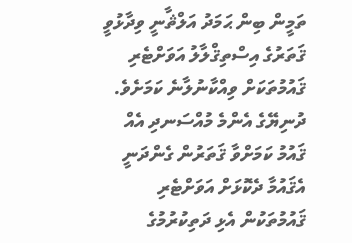ތަމީން ބިން ޙަމަދު އަލްޘާނީ ވިދާޅުވީ ޤަތަރުގެ އިސްތިޤްލާލު އަވަށްޓެރި ޤައުމުތަކަށް ވިއްކާނުލާނެ ކަމަށެވެ. ދުނިޔޭގެ އެންމެ މުއްސަނދި އެއް ޤައުމު ކަމަށްވާ ޤަތަރުން ގެންދަނީ އެޤައުމާ ދެކޮޅަށް އަވަށްޓެރި ޤައުމުތަކުން އެޅި ދަތިކުރުމުގެ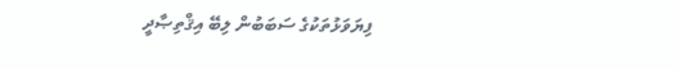ފިޔަވަޅުތަކުގެ ސަބަބުން ލިބޭ އިޤްތިޞާދީ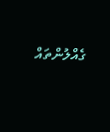ގެއްލުންތައް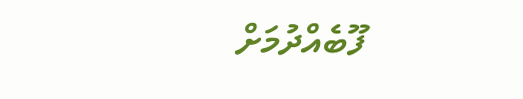ފޫބެއްދުމަށް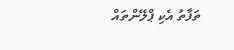ތަފާތު އެކި ޕްލޭންތައް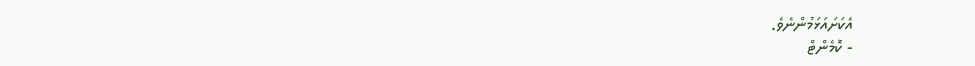އެކަށައަޅަމުންނެވެ.
- ކޮމެންޓް